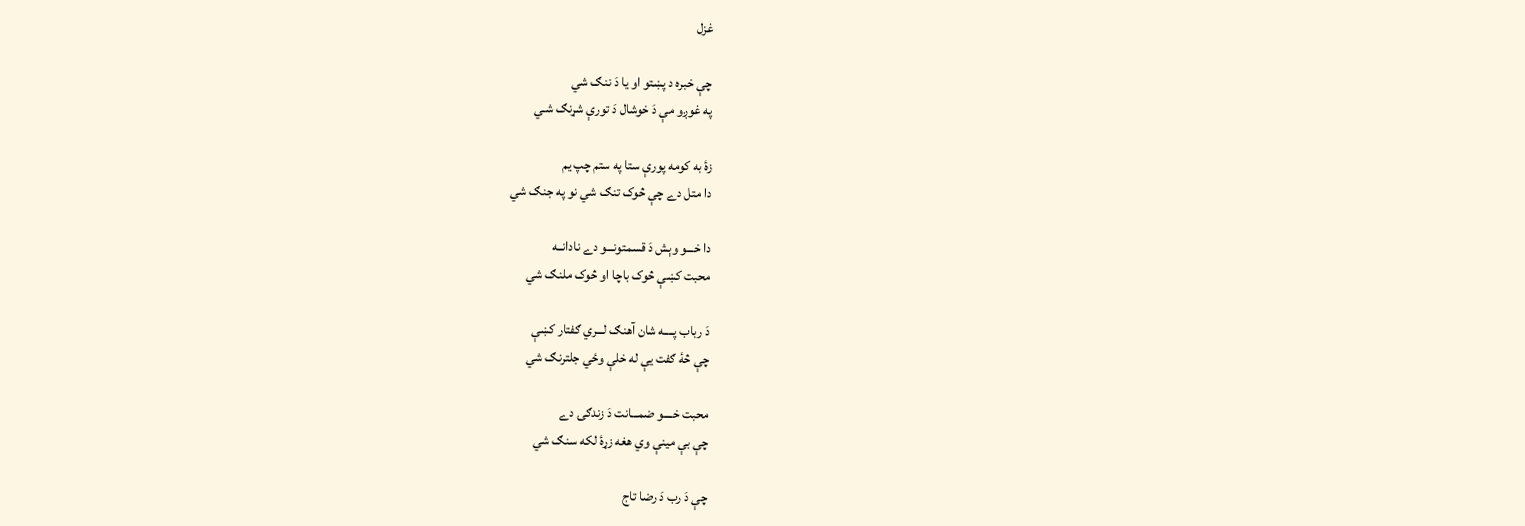غزل

چې خبره د پښتو او يا دَ ننګ شي
په غوږو مې دَ خوشال دَ تورې شړنګ شـي

زۀ به کومه پورې ستا په ستم چپ يم
دا متل دے چې څوک تنګ شي نو په جنګ شي

دا خـــو وېش دَ قسمتونـــو دے نادانــه
محبت کښې څوک باچا او څوک ملنګ شي

دَ رباب پــــه شان آهنګ لـــري ګفتار کښې
چې څۀ ګفت يې له خلې وځي جلترنګ شي

محبت خــــو ضمـــانت دَ زندګۍ دے
چې بې مينې وي هغه زړۀ لکه سنګ شي

چې دَ رب دَ رضا تاج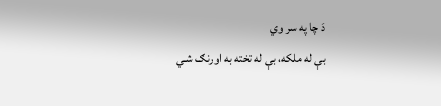دَ چا په سر وي
بې له ملکه، بې له تخته به اورنګ شـي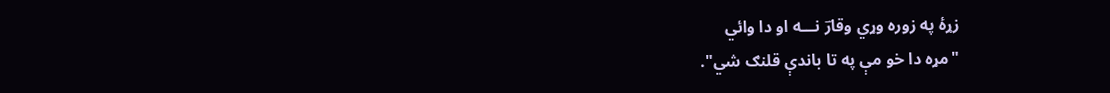زړۀ په زوره وړي وقارؔ نـــه او دا وائي
"مړه دا خو مې په تا باندې قلنګ شي".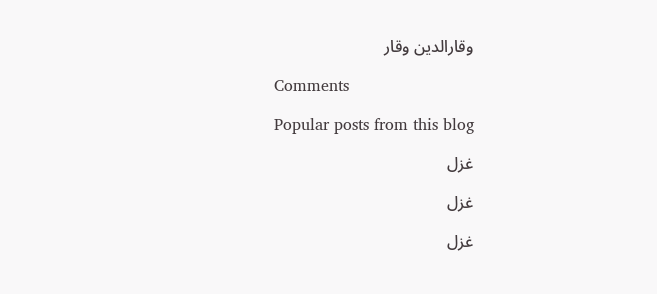وقارالدین وقار

Comments

Popular posts from this blog

غزل

غزل

غزل